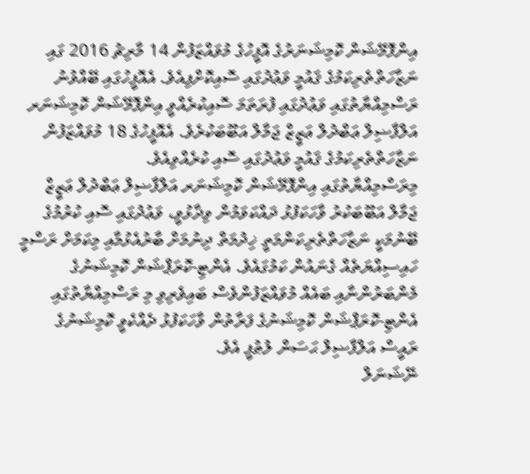އިންފޮމޭޝަން ކޮމިޝަނަރުގެ އޮފީހުގެ މުވައްޒަފުން 14 މާރިޗު 2016 ގައި ނަޒާހަތްތެރިކަމުގެ ޤައުމީ ވަޢުދުގައި ސޮއިކޮށްފިއެވެ. އެއޮފީހުގައި ބޭއްވުނު ރަސްމިއްޔާތުގައި ވަޢުދުގައި ފުރަތަމަ ސޮއިކުރެއްވީ އިންފޮމޭޝަން ކޮމިޝަނަރ އަލްފާޟިލް ޢަބްދުލް ޢަޒީޒް ޖަމާލް އަބޫބަކުރެވެ. އެއޮފީހުގެ 18 މުވައްޒަފުން ނަޒާހަތްތެރިކަމުގެ ޤައުމީ ވަޢުދުގައި ސޮއި ކުރެއްވިއެވެ.
މިރަސްމިއްޔާތުގައި އިންފޮމޭޝަން ކޮމިޝަނަރ އަލްފާޟިލް ޢަބްދުލް ޢަޒީޒް ޖަމާލް އަބޫބަކުރު ވާހަކަފުޅު ދައްކަވަމުން ވިދާޅުވީ، ވަޢުދުގައި ސޮއި ކުރުމުގެ ބޭނުމަކީ ނަޒާހަތްތެރިކަންމަތީ ޚިދުމަތް ދިނުމަށް ބާރުއެޅުމާއި މިކަމަށް ރަސްމީ ހައިސިއްޔަތެއް ގެނައުން ކަމުގައެވެ. އެންޓި-ކޮރަޕްޝަން ކޮމިޝަނުގެ މެންބަރުންނާއި ބައެއް މުވައްޒަފުންވެސް ބައިވެރިވި މި ރަސްމިއްޔާތުގައި އެންޓި-ކޮރަޕްޝަން ކޮމިޝަނުގެ ފަރާތުން ވާހަކަފުޅު ދެއްކެވީ ކޮމިޝަނުގެ ރައީސް އަލްފާޟިލް ޙަސަން ލުޠުފީ އެވެ.
ނޭޝަނަލް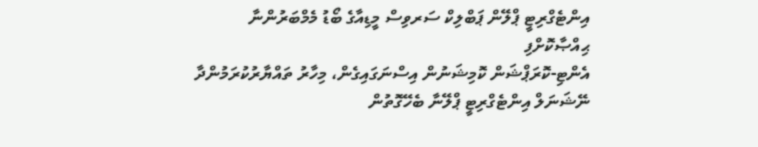އިންޓެގްރިޓީ ޕްލޭން ޕަބްލިކް ސަރވިސް މީޑިއާގެ ބޯޑު މެމްބަރުންނާ ޙިއްޞާކޮށްފި
އެންޓި-ކޮރަޕްޝަން ކޮމިޝަނުން އިސްނަގައިގެން، މިހާރު ތައްޔާރުކުރަމުންދާ ނޭޝަނަލް އިންޓެގްރިޓީ ޕްލޭނާ ބެހޭގޮތުން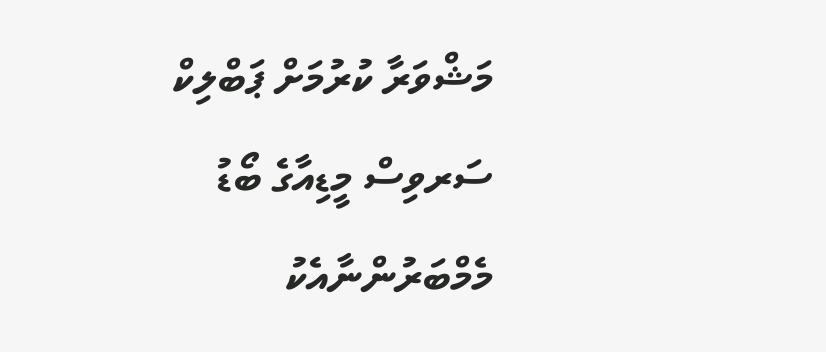މަޝްވަރާ ކުރުމަށް ޕަބްލިކް ސަރވިސް މީޑިއާގެ ބޯޑު މެމްބަރުންނާއެކު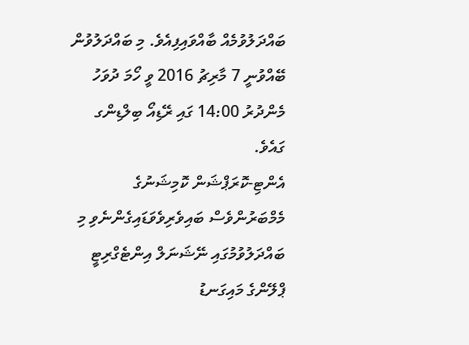ބައްދަލުވުމެއް ބާއްވައިފިއެވެ. މި ބައްދަލުވުން ބޭއްވުނީ 7 މާރިޗު 2016 ވީ ހޯމަ ދުވަހު މެންދުރު 14:00 ގައި ރޭޑިއޯ ބިލްޑިންގ ގައެވެ.
އެންޓި-ކޮރަޕްޝަން ކޮމިޝަނުގެ މެމްބަރުންވެސް ބައިވެރިވެވަޑައިގެންނެވި މި ބައްދަލުވުމުގައި ނޭޝަނަލް އިންޓެގްރިޓީ ޕްލޭންގެ މައިގަނޑު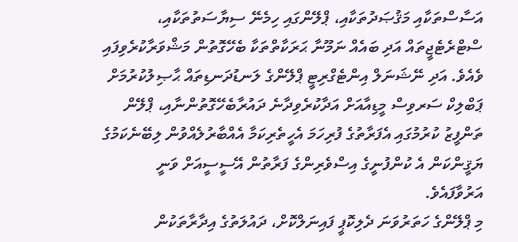އަސާސްތަކާއި މަޤުޞަދުތަކާއި، ޕްލޭންގައި ހިމެނޭ ސިޔާސަތުތަކާއި، ސްޓްރެޓެޖީތައް އަދި ބައެއް ނަމޫނާ ޙަރަކާތްތަކާ ބެހޭގޮތުން މަޝްވަރާކުރެވިފައި ވެއެވެ. އަދި ނޭޝަނަލް އިންޓެގްރިޓީ ޕްލޭންގެ ލަނޑުދަނޑިތައް ޙާޞިލުކުރުމަށް ޕަބްލިކް ސަރވިސް މީޑިއާއަށް އަދާކުރެވިދާނެ ދައުރާބެހޭގޮތުންނާއި، ޕްލޭން ތަންފީޒު ކުރުމުގައި އެފަރާތުގެ ފުރިހަމަ އެހީތެރިކަމާ އެއްބާރުލެއްވުން ލިބޭނެކަމުގެ ޔަޤީންކަން އެ ކުންފުނީގެ އިސްވެރިންގެ ފަރާތުން އޭސީސީއަށް ވަނީ އަރުވާފައެވެ.
މި ޕްލޭންގެ ހަތަރުވަނަ ދެލިކޮޕީ ފައިނަލްކޮށް، ދައުލަތުގެ އިދާރާތަކުން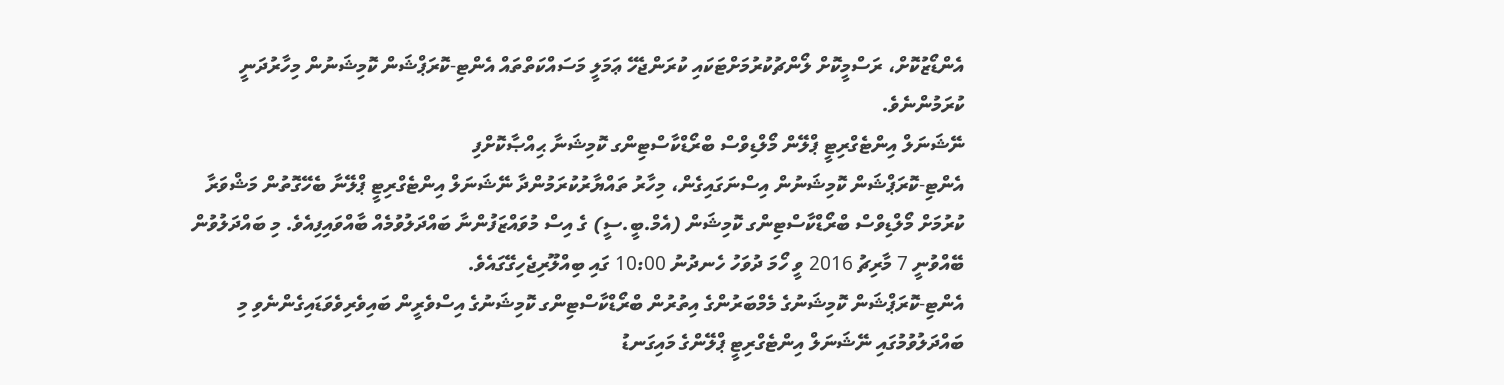އެންޑޯޒުކޮށް، ރަސްމީކޮށް ލޯންޗުކުރުމަށްޓަކައި ކުރަންޖެހޭ ޢަމަލީ މަސައްކަތްތައް އެންޓި-ކޮރަޕްޝަން ކޮމިޝަނުން މިހާރުދަނީ ކުރަމުންނެވެ.
ނޭޝަނަލް އިންޓެގްރިޓީ ޕްލޭން މޯލްޑިވްސް ބްރޯޑްކާސްޓިންގ ކޮމިޝަނާ ޙިއްޞާކޮށްފި
އެންޓި-ކޮރަޕްޝަން ކޮމިޝަނުން އިސްނަގައިގެން، މިހާރު ތައްޔާރުކުރަމުންދާ ނޭޝަނަލް އިންޓެގްރިޓީ ޕްލޭނާ ބެހޭގޮތުން މަޝްވަރާ ކުރުމަށް މޯލްޑިވްސް ބްރޯޑްކާސްޓިންގ ކޮމިޝަން (އެމް.ބީ.ސީ) ގެ އިސް މުވައްޒަފުންނާ ބައްދަލުވުމެއް ބާއްވައިފިއެވެ. މި ބައްދަލުވުން ބޭއްވުނީ 7 މާރިޗު 2016 ވީ ހޯމަ ދުވަހު ހެނދުނު 10:00 ގައި ބިއްލޫރިޖެހިގޭގައެވެ.
އެންޓި-ކޮރަޕްޝަން ކޮމިޝަނުގެ މެމްބަރުންގެ އިތުރުން ބްރޯޑްކާސްޓިންގ ކޮމިޝަނުގެ އިސްވެރީން ބައިވެރިވެވަޑައިގެންނެވި މި ބައްދަލުވުމުގައި ނޭޝަނަލް އިންޓެގްރިޓީ ޕްލޭންގެ މައިގަނޑު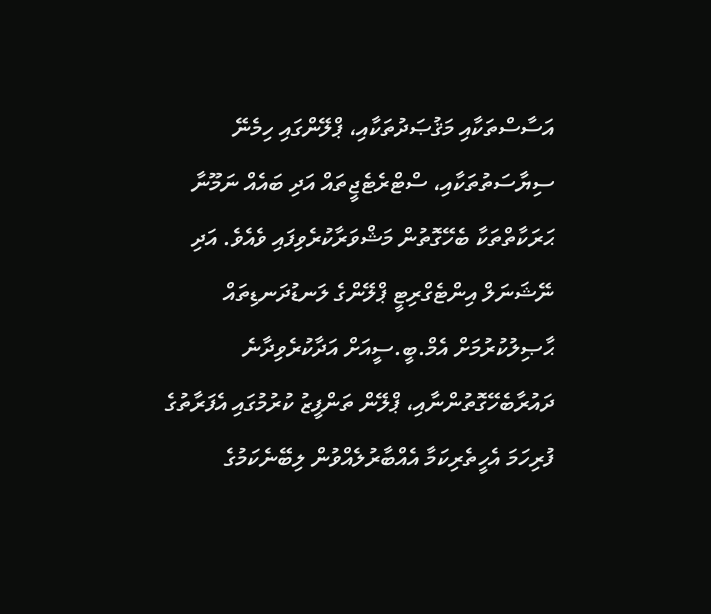އަސާސްތަކާއި މަޤުޞަދުތަކާއި، ޕްލޭންގައި ހިމެނޭ ސިޔާސަތުތަކާއި، ސްޓްރެޓެޖީތައް އަދި ބައެއް ނަމޫނާ ޙަރަކާތްތަކާ ބެހޭގޮތުން މަޝްވަރާކުރެވިފައި ވެއެވެ. އަދި ނޭޝަނަލް އިންޓެގްރިޓީ ޕްލޭންގެ ލަނޑުދަނޑިތައް ޙާޞިލުކުރުމަށް އެމް.ބީ.ސީއަށް އަދާކުރެވިދާނެ ދައުރާބެހޭގޮތުންނާއި، ޕްލޭން ތަންފީޒު ކުރުމުގައި އެފަރާތުގެ ފުރިހަމަ އެހީތެރިކަމާ އެއްބާރުލެއްވުން ލިބޭނެކަމުގެ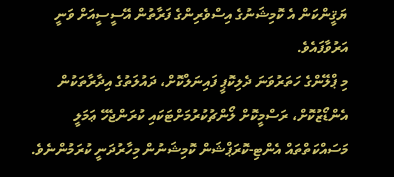ޔަޤީންކަން އެ ކޮމިޝަނުގެ އިސްވެރިންގެ ފަރާތުން އޭސީސީއަށް ވަނީ އަރުވާފައެވެ.
މި ޕްލޭންގެ ހަތަރުވަނަ ދެލިކޮޕީ ފައިނަލްކޮށް، ދައުލަތުގެ އިދާރާތަކުން އެންޑޯޒުކޮށް، ރަސްމީކޮށް ލޯންޗުކުރުމަށްޓަކައި ކުރަންޖެހޭ ޢަމަލީ މަސައްކަތްތައް އެންޓި-ކޮރަޕްޝަން ކޮމިޝަނުން މިހާރުދަނީ ކުރަމުންނެވެ.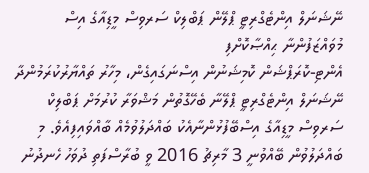ނޭޝަނަލް އިންޓެގްރިޓީ ޕްލޭން ޕަބްލިކް ސަރވިސް މީޑިއާގެ އިސް މުވައްޒަފުންނާ ޙިއްޞާކޮށްފި
އެންޓި-ކޮރަޕްޝަން ކޮމިޝަނުން އިސްނަގައިގެން، މިހާރު ތައްޔާރުކުރަމުންދާ ނޭޝަނަލް އިންޓެގްރިޓީ ޕްލޭނާ ބެހޭގޮތުން މަޝްވަރާ ކުރުމަށް ޕަބްލިކް ސަރވިސް މީޑިއާގެ އިސްބޭފުޅުންނާއެކު ބައްދަލުވުމެއް ބާއްވައިފިއެވެ. މި ބައްދަލުވުން ބޭއްވުނީ 3 މާރިޗު 2016 ވީ ބުރާސްފަތި ދުވަހު ހެނދުނު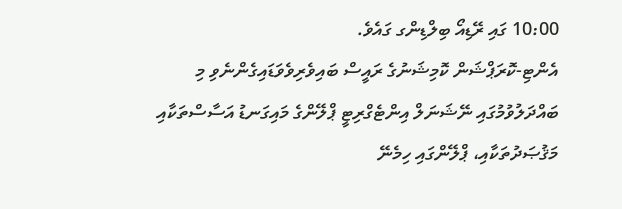10:00 ގައި ރޭޑިއޯ ބިލްޑިންގ ގައެވެ.
އެންޓި-ކޮރަޕްޝަން ކޮމިޝަނުގެ ރައީސް ބައިވެރިވެވަޑައިގެންނެވި މި ބައްދަލުވުމުގައި ނޭޝަނަލް އިންޓެގްރިޓީ ޕްލޭންގެ މައިގަނޑު އަސާސްތަކާއި މަޤުޞަދުތަކާއި، ޕްލޭންގައި ހިމެނޭ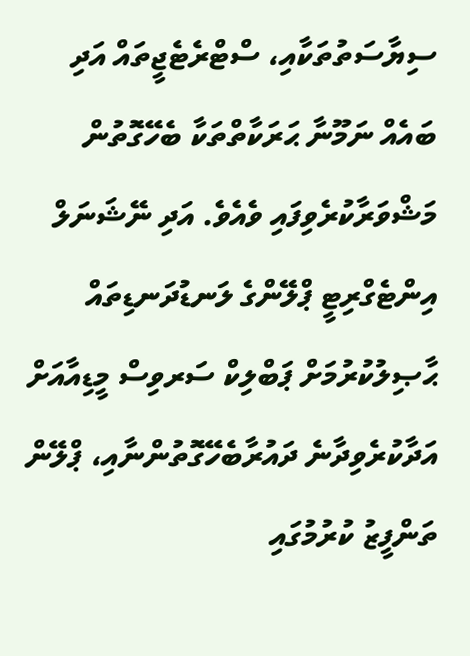ސިޔާސަތުތަކާއި، ސްޓްރެޓެޖީތައް އަދި ބައެއް ނަމޫނާ ޙަރަކާތްތަކާ ބެހޭގޮތުން މަޝްވަރާކުރެވިފައި ވެއެވެ. އަދި ނޭޝަނަލް އިންޓެގްރިޓީ ޕްލޭންގެ ލަނޑުދަނޑިތައް ޙާޞިލުކުރުމަށް ޕަބްލިކް ސަރވިސް މީޑިއާއަށް އަދާކުރެވިދާނެ ދައުރާބެހޭގޮތުންނާއި، ޕްލޭން ތަންފީޒު ކުރުމުގައި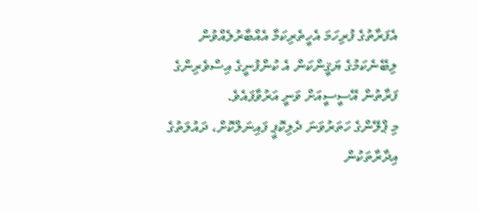އެފަރާތުގެ ފުރިހަމަ އެހީތެރިކަމާ އެއްބާރުލެއްވުން ލިބޭނެކަމުގެ ޔަޤީންކަން އެ ކުންފުނީގެ އިސްވެރިންގެ ފަރާތުން އޭސީސީއަށް ވަނީ އަރުވާފައެވެ.
މި ޕްލޭންގެ ހަތަރުވަނަ ދެލިކޮޕީ ފައިނަލްކޮށް، ދައުލަތުގެ އިދާރާތަކުން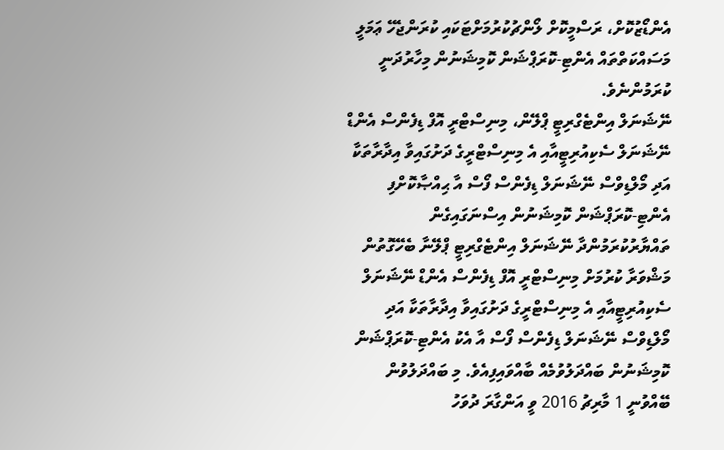އެންޑޯޒުކޮށް، ރަސްމީކޮށް ލޯންޗުކުރުމަށްޓަކައި ކުރަންޖެހޭ ޢަމަލީ މަސައްކަތްތައް އެންޓި-ކޮރަޕްޝަން ކޮމިޝަނުން މިހާރުދަނީ ކުރަމުންނެވެ.
ނޭޝަނަލް އިންޓެގްރިޓީ ޕްލޭން، މިނިސްޓްރީ އޮފް ޑިފެންސް އެންޑް ނޭޝަނަލް ސެކިއުރިޓީއާއި އެ މިނިސްޓްރީގެ ދަށުގައިވާ އިދާރާތަކާ އަދި މޯލްޑިވްސް ނޭޝަނަލް ޑިފެންސް ފޯސް އާ ޙިއްޞާކޮށްފި
އެންޓި-ކޮރަޕްޝަން ކޮމިޝަނުން އިސްނަގައިގެން ތައްޔާރުކުރަމުންދާ ނޭޝަނަލް އިންޓެގްރިޓީ ޕްލޭނާ ބެހޭގޮތުން މަޝްވަރާ ކުރުމަށް މިނިސްޓްރީ އޮފް ޑިފެންސް އެންޑް ނޭޝަނަލް ސެކިއުރިޓީއާއި އެ މިނިސްޓްރީގެ ދަށުގައިވާ އިދާރާތަކާ އަދި މޯލްޑިވްސް ނޭޝަނަލް ޑިފެންސް ފޯސް އާ އެކު އެންޓި-ކޮރަޕްޝަން ކޮމިޝަނުން ބައްދަލުވުމެއް ބާއްވައިފިއެވެ. މި ބައްދަލުވުން ބޭއްވުނީ 1 މާރިޗު 2016 ވީ އަންގާރަ ދުވަހު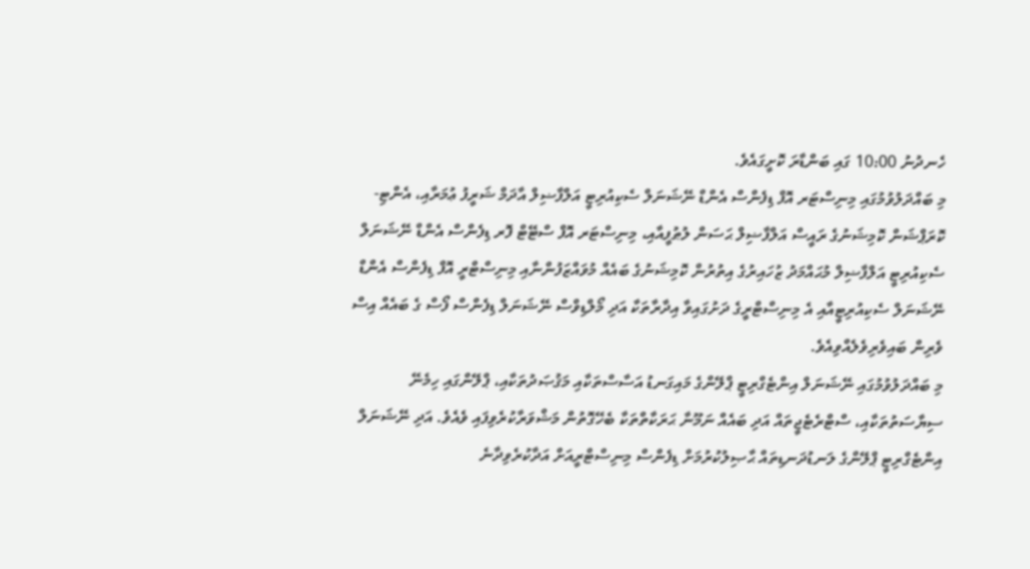ހެނދުނު 10:00 ގައި ބަންޑާރަ ކޮށީގައެވެ.
މި ބައްދަލުވުމުގައި މިނިސްޓަރ އޮފް ޑިފެންސް އެންޑް ނޭޝަނަލް ސެކިއުރިޓީ އަލްފާޟިލް އާދަމް ޝަރީފު ޢުމަރާއި، އެންޓި-ކޮރަޕްޝަން ކޮމިޝަނުގެ ރައީސް އަލްފާޟިލް ޙަސަން ލުޠުފީއާއި، މިނިސްޓަރ އޮފް ސްޓޭޓް ފޮރ ޑިފެންސް އެންޑް ނޭޝަނަލް ސެކިއުރިޓީ އަލްފާޟިލް މުޙައްމަދު ޒުހައިރުގެ އިތުރުން ކޮމިޝަނުގެ ބައެއް މުވައްޒަފުންނާއި މިނިސްޓްރީ އޮފް ޑިފެންސް އެންޑް ނޭޝަނަލް ސެކިއުރިޓީއާއި އެ މިނިސްޓްރީގެ ދަށުގައިވާ އިދާރާތަކާ އަދި މޯލްޑިވްސް ނޭޝަނަލް ޑިފެންސް ފޯސް ގެ ބައެއް އިސް ވެރިން ބައިވެރިވެލެއްވިއެވެ.
މި ބައްދަލުވުމުގައި ނޭޝަނަލް އިންޓެގްރިޓީ ޕްލޭންގެ މައިގަނޑު އަސާސްތަކާއި މަޤުޞަދުތަކާއި، ޕްލޭންގައި ހިމެނޭ ސިޔާސަތުތަކާއި، ސްޓްރެޓެޖީތައް އަދި ބައެއް ނަމޫނާ ޙަރަކާތްތަކާ ބެހޭގޮތުން މަޝްވަރާކުރެވިފައި ވެއެވެ. އަދި ނޭޝަނަލް އިންޓެގްރިޓީ ޕްލޭންގެ ލަނޑުދަނޑިތައް ޙާޞިލުކުރުމަށް ޑިފެންސް މިނިސްޓްރީއަށް އަދާކުރެވިދާނެ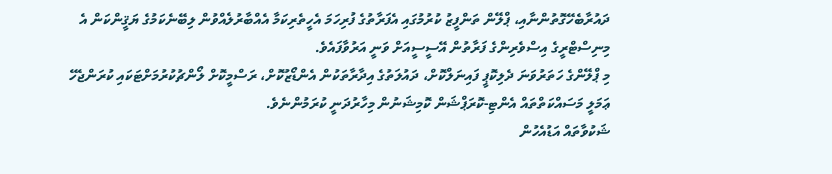ދައުރާބެހޭގޮތުންނާއި، ޕްލޭން ތަންފީޒު ކުރުމުގައި އެފަރާތުގެ ފުރިހަމަ އެހީތެރިކަމާ އެއްބާރުލެއްވުން ލިބޭނެކަމުގެ ޔަޤީންކަން އެ މިނިސްޓްރީގެ އިސްވެރިންގެ ފަރާތުން އޭސީސީއަށް ވަނީ އަރުވާފައެވެ.
މި ޕްލޭންގެ ހަތަރުވަނަ ދެލިކޮޕީ ފައިނަލްކޮށް، ދައުލަތުގެ އިދާރާތަކުން އެންޑޯޒުކޮށް، ރަސްމީކޮށް ލޯންޗުކުރުމަށްޓަކައި ކުރަންޖެހޭ ޢަމަލީ މަސައްކަތްތައް އެންޓި-ކޮރަޕްޝަން ކޮމިޝަނުން މިހާރުދަނީ ކުރަމުންނެވެ.
ޝަކުވާތައް އަޑުއެހުން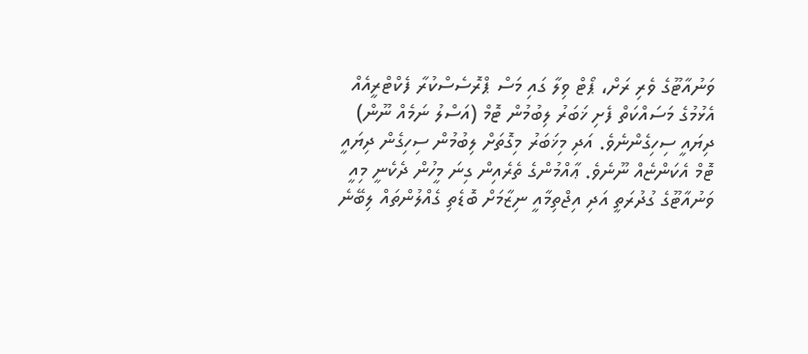ވަނުއާޓޫގެ ވެރި ރަށް، ޕޯޓް ވިލާ ގައި މަސް ޕްރޮސެސްކުރާ ފެކްޓްރީއެއް އެޅުމުގެ މަސައްކަތް ފެށި ޚަބަރު ލިބުމުން ޓޮމް (އަސްލު ނަމެއް ނޫން) ދިޔައީ ސިހިގެންނެވެ. އަދި މިޚަބަރު މިގޮތަށް ލިބުމުން ސިހިގެން ދިޔައީ ޓޮމް އެކަންޏެއް ނޫނެވެ. ޢާއްމުންގެ ތެރެއިން ގިނަ މީހުން ދެކެނީ މިއީ ވަނުއާޓޫގެ ގުދުރަތީ އަދި އިޖްތިމާއީ ނިޒާމަށް ބޮޑެތި ގެއްލުންތައް ލިބޭނެ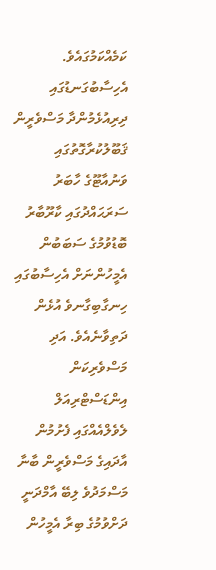ކަމެއްކަމުގައެވެ.
އެހިސާބުގަނޑުގައި ދިރިއުޅެމުންދާ މަސްވެރީން ޤަބޫލުކުރާގޮތުގައި ވަނުއާޓޫގެ ހާބަރު ސަރަޙައްދުގައި ކާރޫބާރު ބޮޑުވުމުގެ ސަބަބުން އެމީހުންނަށް އެހިސާބުގައި ހިނގާބިގާނވެ އުޅެން ދަތިވާނެއެވެ. އަދި މަސްވެރިކަން އިންޑަސްޓްރިއަލް ލެވެލްއެއްގައި ފެށުމުން އާދައިގެ މަސްވެރީން ބާނާ މަސްމަދުވެ ލިބޭ އާމްދަނީ ދަށްވުމުގެ ބިރާ އެމީހުން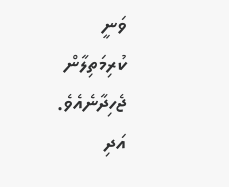ވަނީ ކުރިމަތިލާން ޖެހިދާނެއެވެ. އަދި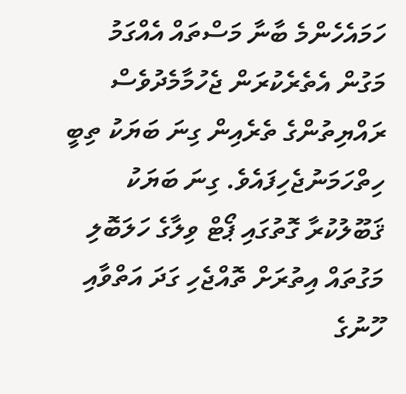ހަމައެހެންމެ ބާނާ މަސްތައް އެއްގަމު މަގުން އެތެރެކުރަން ޖެހުމާމެދުވެސް ރައްޔިތުންގެ ތެރެއިން ގިނަ ބަޔަކު ތިބީ ހިތްހަމަނުޖެހިފައެވެ. ގިނަ ބަޔަކު ޤަބޫލުކުރާ ގޮތުގައި ޕޯޓް ވިލާގެ ހަލަބޮލި މަގުތައް އިތުރަށް ތޮއްޖެހި ގަދަ އަތްވާއި ހޫނުގެ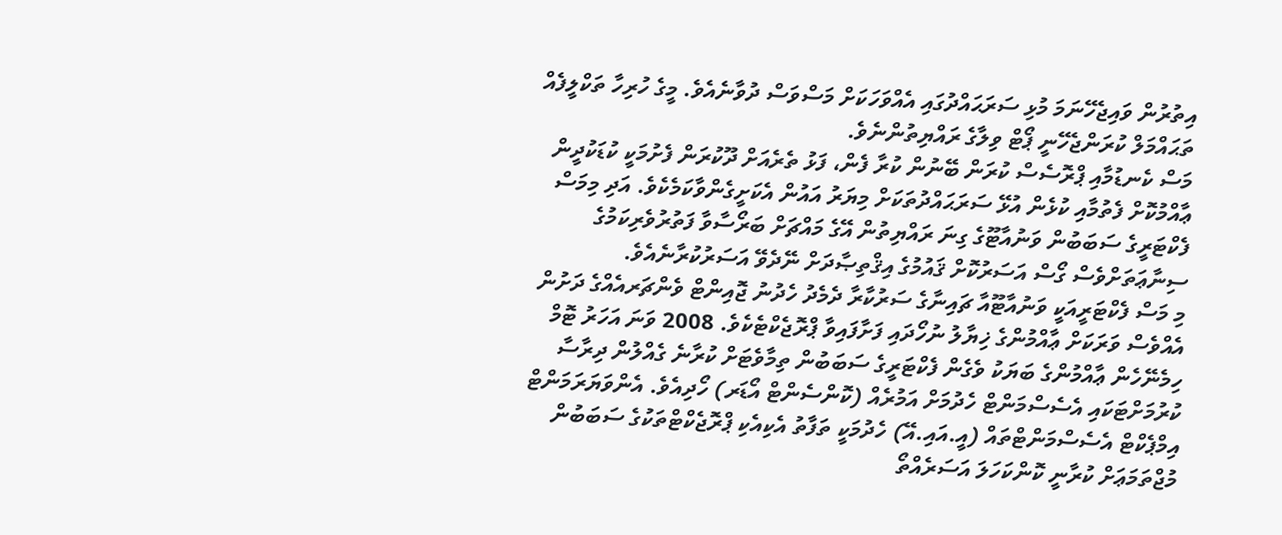އިތުރުން ވައިޖެހޭނަމަ މުޅި ސަރަޙައްދުގައި އެއްވަހަކަށް މަސްވަސް ދުވާނެއެވެ. މީގެ ހުރިހާ ތަކްލީފެއް ތަޙައްމަލް ކުރަންޖެހޭނީ ޕޯޓް ވިލާގެ ރައްޔިތުންނެވެ.
މަސް ކެނޑުމާއި ޕްރޮސެސް ކުރަން ބޭނުން ކުރާ ފެން، ފަޅު ތެރެއަށް ދޫކުރަން ފެށުމަކީ ކުޑަކުދީން ޢާއްމުކޮށް ފެތުމާއި ކުޅެން އުޅޭ ސަރަޙައްދުތަކަށް މިޔަރު އައުން އެކަށީގެންވާކަމެކެވެ. އަދި މިމަސް ފެކްޓަރީގެ ސަބަބުން ވަނުއާޓޫގެ ގިނަ ރައްޔިތުން އޭގެ މައްޗަށް ބަރޯސާވާ ފަތުރުވެރިކަމުގެ ސިނާޢަތަށްވެސް ގޯސް އަސަރުކޮށް ޤައުމުގެ އިޤްތިޞާދަށް ނޭދެވޭ އަސަރުކުރާނެއެވެ.
މި މަސް ފެކްޓަރީއަކީ ވަނުއާޓޫއާ ޗައިނާގެ ސަރުކާރާ ދެމެދު ހެދުނު ޖޮއިންޓް ވެންޗަރއެއްގެ ދަށުން އެއްވެސް ވަރަކަށް ޢާއްމުންގެ ޚިޔާލު ނުހޯދައި ފަށާފައިވާ ޕްރޮޖެކްޓެކެވެ. 2008 ވަނަ އަހަރު ޓޮމް ހިމެނޭހެން ޢާއްމުންގެ ބަޔަކު ވެގެން ފެކްޓަރީގެ ސަބަބުން ތިމާވެޓަށް ކުރާނެ ގެއްލުން ދިރާސާ ކުރުމަށްޓަކައި އެސެސްމަންޓް ހެދުމަށް އަމުރެއް (ކޮންސެންޓް އޯޑަރ) ހޯދިއެވެ. އެންވަޔަރަމަންޓް އިމްޕެކްޓް އެސެސްމަންޓްތައް (އީ.އައި.އޭ) ހެދުމަކީ ތަފާތު އެކިއެކި ޕްރޮޖެކްޓްތަކުގެ ސަބަބުން މުޖްތަމަޢަށް ކުރާނީ ކޮންކަހަލަ އަސަރެއްތޯ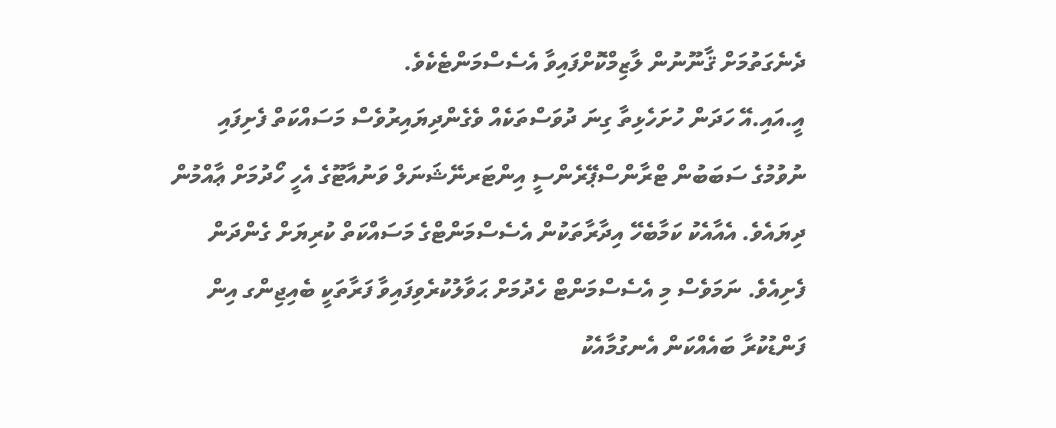ދެނެގަތުމަށް ޤާނޫނުން ލާޒިމްކޮށްފައިވާ އެސެސްމަންޓެކެވެ.
އީ.އައި.އޭ ހަދަން ހުށަހެޅިތާ ގިނަ ދުވަސްތަކެއް ވެގެންދިޔައިރުވެސް މަސައްކަތް ފެށިފައި ނުވުމުގެ ސަބަބުން ޓްރާންސްޕޭރެންސީ އިންޓަރނޭޝަނަލް ވަނުއާޓޫގެ އެހީ ހޯދުމަށް ޢާއްމުން ދިޔައެވެ. އެއާއެކު ކަމާބެހޭ އިދާރާތަކުން އެސެސްމަންޓްގެ މަސައްކަތް ކުރިޔަށް ގެންދަން ފެށިއެވެ. ނަމަވެސް މި އެސެސްމަންޓް ހެދުމަށް ޙަވާލުކުރެވިފައިވާ ފަރާތަކީ ބެއިޖިންގ އިން ފަންޑުކުރާ ބައެއްކަން އެނގުމާއެކު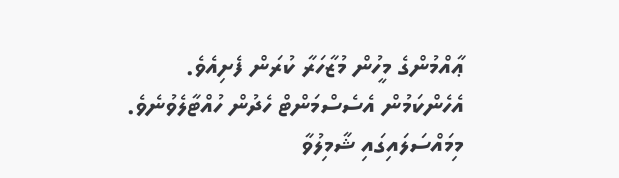ޢާއްމުންގެ މީހުން މުޒާހަރާ ކުރަން ފެށިއެވެ. އެހެންކަމުން އެސެސްމަންޓް ހެދުން ހުއްޓާލެވުނެވެ.
މިމައްސަލައިގައި ޝާމިލުވާ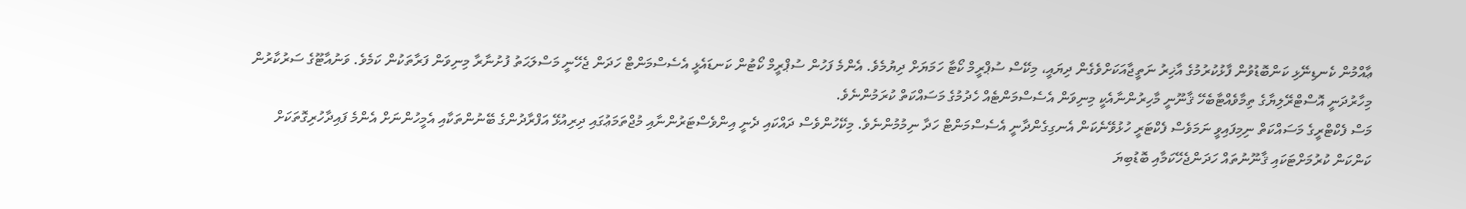ޢާއްމުން ކެނޑިނޭޅި ކަންބޮޑުވުން ފާޅުކުރުމުގެ އާޚިރު ނަތީޖާއަކަށްވެގެން ދިޔައީ، މިކޭސް ސުޕްރީމް ކޯޓާ ހަމަޔަށް ދިޔުމެވެ. އެންމެ ފަހުން ސުޕްރީމް ކޯޓުން ކަނޑައެޅީ އެސެސްމަންޓް ހަދަން ޖެހޭނީ މަސްލަޙަތު ފުށުނާރާ މިނިވަން ފަރާތަކުން ކަމެވެ. ވަނުއާޓޫގެ ސަރުކާރުން މިހާރުދަނީ އޮސްޓްރޭލިޔާގެ ތިމާވެއްޓާބެހޭ ޤާނޫނީ މާހިރުންނާއެކީ މިނިވަން އެސެސްމަންޓެއް ހެދުމުގެ މަސައްކަތް ކުރަމުންނެވެ.
މަސް ފެކްޓްރީގެ މަސައްކަތް ނިމިފައިވީ ނަމަވެސް ފެކްޓަރީ ހުޅުވޭނެކަން އެނގިގެންދާނީ އެސެސްމަންޓް ހަދާ ނިމުމުންނެވެ. މިކޭހުންވެސް ދައްކައި ދެނީ އިންވެސްޓަރުންނާއި މުޖްތަމަޢުގައި ދިރިއުޅޭ އަފްރާދުންގެ ބޭނުންތަކާއި އެމީހުންނަށް އެންމެ ފައިދާހުރިގޮތަކަށް ކަންކަން ކުރުމަށްޓަކައި ޤާނޫނުތައް ހަދަންޖެހޭކަމާއި ބޮޑުބިޔަ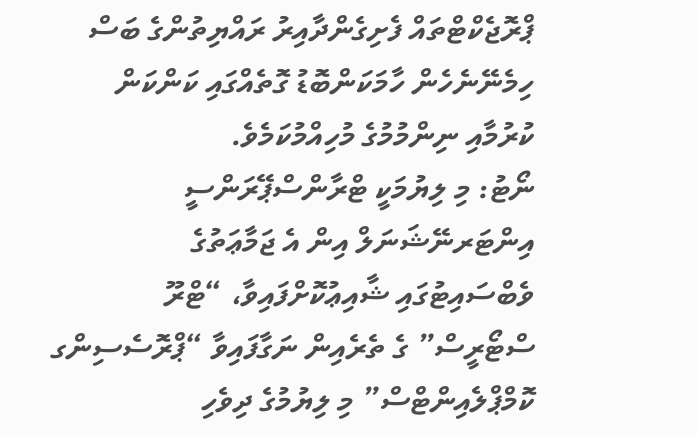ޕްރޮޖެކްޓްތައް ފެށިގެންދާއިރު ރައްޔިތުންގެ ބަސް ހިމެނޭނެހެން ހާމަކަންބޮޑު ގޮތެއްގައި ކަންކަން ކުރުމާއި ނިންމުމުގެ މުހިއްމުކަމެވެ.
ނޯޓު: މި ލިޔުމަކީ ޓްރާންސްޕޭރަންސީ އިންޓަރނޭޝަނަލް އިން އެ ޖަމާޢަތުގެ ވެބްސައިޓުގައި ޝާއިޢުކޮށްފައިވާ، “ޓްރޫ ސްޓޯރީސް” ގެ ތެރެއިން ނަގާފައިވާ “ޕްރޮސެސިންގ ކޮމްޕްލެއިންޓްސް” މި ލިޔުމުގެ ދިވެހި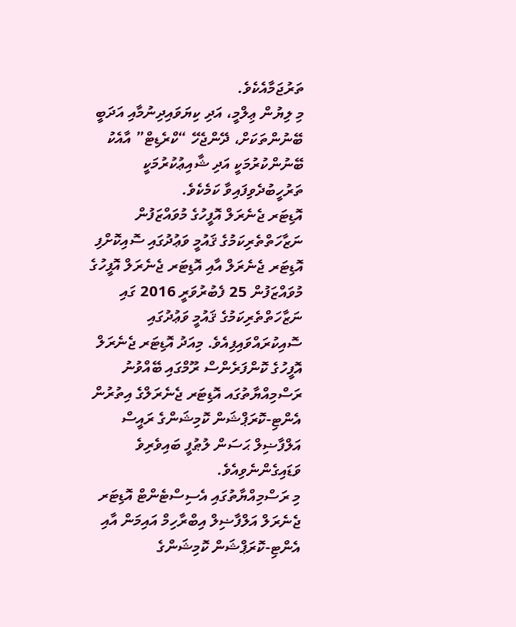ތަރުޖަމާއެކެވެ.
މި ލިޔުން ޢިލްމީ، އަދި ކިޔަވައިދިނުމާއި އަދަބީ ބޭނުންތަކަށް، ދޭންޖެހޭ “ކްރެޑިޓް” އާއެކު ބޭނުންކުރުމަކީ އަދި ޝާއިޢުކުރުމަކީ ތަރުހީބުދެވިފައިވާ ކަމެކެވެ.
އޮޑިޓަރ ޖެނެރަލް އޮފީހުގެ މުވައްޒަފުން ނަޒާހަތްތެރިކަމުގެ ޤައުމީ ވަޢުދުގައި ސޮއިކޮށްފި
އޮޑިޓަރ ޖެނެރަލް އާއި އޮޑިޓަރ ޖެނެރަލް އޮފީހުގެ މުވައްޒަފުން 25 ފެބުރުވަރީ 2016 ގައި ނަޒާހަތްތެރިކަމުގެ ޤައުމީ ވަޢުދުގައި ސޮއިކުރައްވައިފިއެވެ. މިއަދު އޮޑިޓަރ ޖެނެރަލް އޮފީހުގެ ކޮންފަރެންސް ރޫމްގައި ބޭއްވުނު ރަސްމިއްޔާތުގައ އޮޑިޓަރ ޖެނެރަލްގެ އިތުރުން އެންޓި-ކޮރަޕްޝަން ކޮމިޝަންގެ ރައީސް އަލްފާޟިލް ޙަސަން ލުޠުފީ ބައިވެރިވެ ވަޑައިގެންނެވިއެވެ.
މި ރަސްމިއްޔާތުގައި އެސިސްޓެންޓް އޮޑިޓަރ ޖެނެރަލް އަލްފާޟިލް އިބްރާހިމް އައިމަން އާއި އެންޓި-ކޮރަޕްޝަން ކޮމިޝަންގެ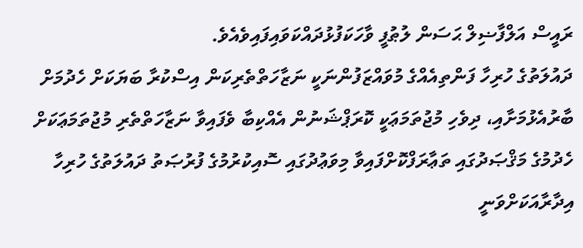ރައީސް އަލްފާޟިލް ޙަސަން ލުޠުފީ ވާހަކަފުޅުދައްކަވައިފައިވެއެވެ.
ދައުލަތުގެ ހުރިހާ ފަންތިއެއްގެ މުވައްޒަފުންނަކީ ނަޒާހަތްތެރިކަން އިސްކުރާ ބަޔަކަށް ހެދުމަށް ބާރުއެޅުމަށާއި، ދިވެހި މުޖުތަމަޢަކީ ކޮރަޕްޝަނުން އެއްކިބާ ވެފައިވާ ނަޒާހަތްތެރި މުޖުތަމަޢަކަށް ހެދުމުގެ މަޤްޞަދުގައި ތަޢާރަފްކޮށްފައިވާ މިވަޢުދުގައި ސޮއިކުރުމުގެ ފުރުޞަތު ދައުލަތުގެ ހުރިހާ އިދާރާއަކަށްވަނީ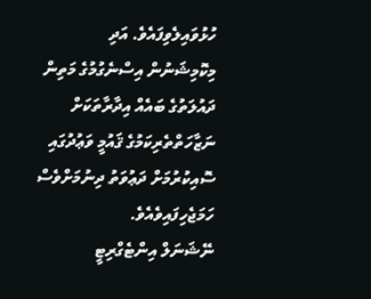ހުޅުވައިލެވިފައެވެ. އަދި މިކޮމިޝަނުން އިސްނެގުމުގެ މަތިން ދައުލަތުގެ ބައެއް އިދާރާތަކަށް ނަޒާހަތްތެރިކަމުގެ ޤައުމީ ވަޢުދުގައި ސޮއިކުރުމަށް ދަޢުވަތު ދިނުމަށްވެސް ހަމަޖެހިފައިވެއެވެ.
ނޭޝަނަލް އިންޓެގްރިޓީ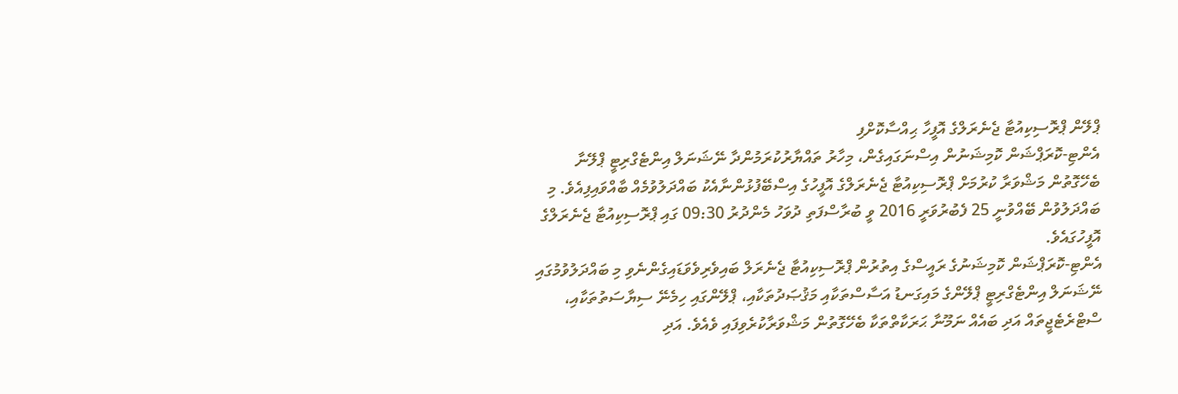ޕްލޭން ޕްރޮސިކިއުޓާ ޖެނެރަލްގެ އޮފީހާ ޙިއްސާކޮށްފި
އެންޓި-ކޮރަޕްޝަން ކޮމިޝަނުން އިސްނަގައިގެން، މިހާރު ތައްޔާރުކުރަމުންދާ ނޭޝަނަލް އިންޓެގްރިޓީ ޕްލޭނާ ބެހޭގޮތުން މަޝްވަރާ ކުރުމަށް ޕްރޮސިކިއުޓާ ޖެނެރަލްގެ އޮފީހުގެ އިސްބޭފުޅުންނާއެކު ބައްދަލުވުމެއް ބާއްވައިފިއެވެ. މި ބައްދަލުވުން ބޭއްވުނީ 25 ފެބުރުވަރީ 2016 ވީ ބުރާސްފަތި ދުވަހު މެންދުރު 09:30 ގައި ޕްރޮސިކިއުޓާ ޖެނެރަލްގެ އޮފީހުގައެވެ.
އެންޓި-ކޮރަޕްޝަން ކޮމިޝަނުގެ ރައީސްގެ އިތުރުން ޕްރޮސިކިއުޓާ ޖެނެރަލް ބައިވެރިވެވަޑައިގެންނެވި މި ބައްދަލުވުމުގައި ނޭޝަނަލް އިންޓެގްރިޓީ ޕްލޭންގެ މައިގަނޑު އަސާސްތަކާއި މަޤުޞަދުތަކާއި، ޕްލޭންގައި ހިމެނޭ ސިޔާސަތުތަކާއި، ސްޓްރެޓެޖީތައް އަދި ބައެއް ނަމޫނާ ޙަރަކާތްތަކާ ބެހޭގޮތުން މަޝްވަރާކުރެވިފައި ވެއެވެ. އަދި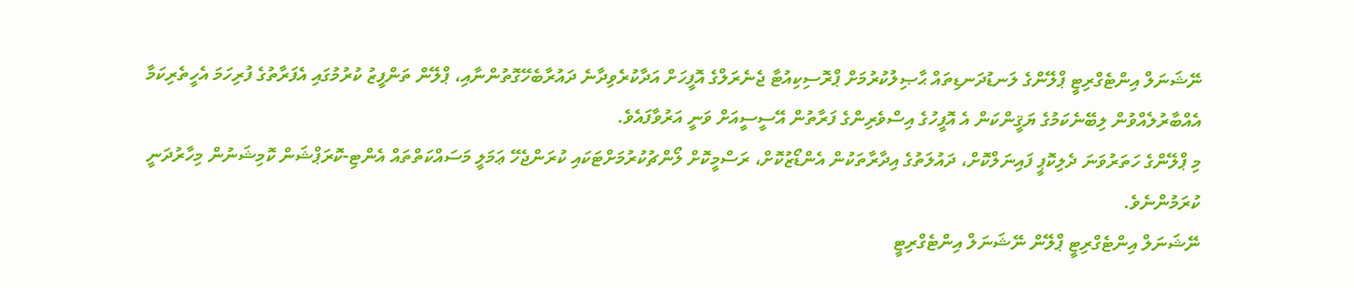ނޭޝަނަލް އިންޓެގްރިޓީ ޕްލޭންގެ ލަނޑުދަނޑިތައް ޙާޞިލުކުރުމަށް ޕްރޮސިކިއުޓާ ޖެނެރަލްގެ އޮފީހަށް އަދާކުރެވިދާނެ ދައުރާބެހޭގޮތުންނާއި، ޕްލޭން ތަންފީޒު ކުރުމުގައި އެފަރާތުގެ ފުރިހަމަ އެހީތެރިކަމާ އެއްބާރުލެއްވުން ލިބޭނެކަމުގެ ޔަޤީންކަން އެ އޮފީހުގެ އިސްވެރިންގެ ފަރާތުން އޭސީސީއަށް ވަނީ އަރުވާފައެވެ.
މި ޕްލޭންގެ ހަތަރުވަނަ ދެލިކޮޕީ ފައިނަލްކޮށް، ދައުލަތުގެ އިދާރާތަކުން އެންޑޯޒުކޮށް، ރަސްމީކޮށް ލޯންޗުކުރުމަށްޓަކައި ކުރަންޖެހޭ ޢަމަލީ މަސައްކަތްތައް އެންޓި-ކޮރަޕްޝަން ކޮމިޝަނުން މިހާރުދަނީ ކުރަމުންނެވެ.
ނޭޝަނަލް އިންޓެގްރިޓީ ޕްލޭން ނޭޝަނަލް އިންޓެގްރިޓީ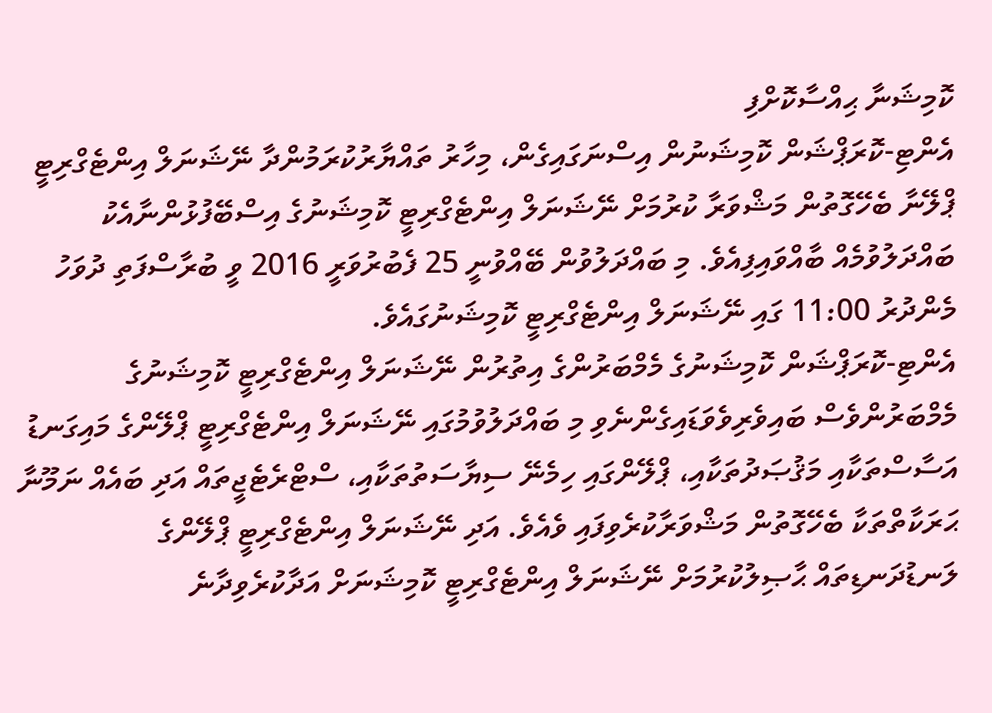ކޮމިޝަނާ ޙިއްސާކޮށްފި
އެންޓި-ކޮރަޕްޝަން ކޮމިޝަނުން އިސްނަގައިގެން، މިހާރު ތައްޔާރުކުރަމުންދާ ނޭޝަނަލް އިންޓެގްރިޓީ ޕްލޭނާ ބެހޭގޮތުން މަޝްވަރާ ކުރުމަށް ނޭޝަނަލް އިންޓެގްރިޓީ ކޮމިޝަނުގެ އިސްބޭފުޅުންނާއެކު ބައްދަލުވުމެއް ބާއްވައިފިއެވެ. މި ބައްދަލުވުން ބޭއްވުނީ 25 ފެބުރުވަރީ 2016 ވީ ބުރާސްފަތި ދުވަހު މެންދުރު 11:00 ގައި ނޭޝަނަލް އިންޓެގްރިޓީ ކޮމިޝަނުގައެވެ.
އެންޓި-ކޮރަޕްޝަން ކޮމިޝަނުގެ މެމްބަރުންގެ އިތުރުން ނޭޝަނަލް އިންޓެގްރިޓީ ކޮމިޝަނުގެ މެމްބަރުންވެސް ބައިވެރިވެވަޑައިގެންނެވި މި ބައްދަލުވުމުގައި ނޭޝަނަލް އިންޓެގްރިޓީ ޕްލޭންގެ މައިގަނޑު އަސާސްތަކާއި މަޤުޞަދުތަކާއި، ޕްލޭންގައި ހިމެނޭ ސިޔާސަތުތަކާއި، ސްޓްރެޓެޖީތައް އަދި ބައެއް ނަމޫނާ ޙަރަކާތްތަކާ ބެހޭގޮތުން މަޝްވަރާކުރެވިފައި ވެއެވެ. އަދި ނޭޝަނަލް އިންޓެގްރިޓީ ޕްލޭންގެ ލަނޑުދަނޑިތައް ޙާޞިލުކުރުމަށް ނޭޝަނަލް އިންޓެގްރިޓީ ކޮމިޝަނަށް އަދާކުރެވިދާނެ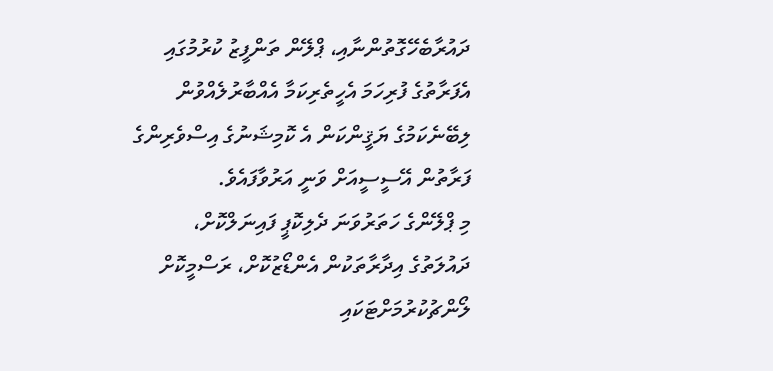ދައުރާބެހޭގޮތުންނާއި، ޕްލޭން ތަންފީޒު ކުރުމުގައި އެފަރާތުގެ ފުރިހަމަ އެހީތެރިކަމާ އެއްބާރުލެއްވުން ލިބޭނެކަމުގެ ޔަޤީންކަން އެ ކޮމިޝަނުގެ އިސްވެރިންގެ ފަރާތުން އޭސީސީއަށް ވަނީ އަރުވާފައެވެ.
މި ޕްލޭންގެ ހަތަރުވަނަ ދެލިކޮޕީ ފައިނަލްކޮށް، ދައުލަތުގެ އިދާރާތަކުން އެންޑޯޒުކޮށް، ރަސްމީކޮށް ލޯންޗުކުރުމަށްޓަކައި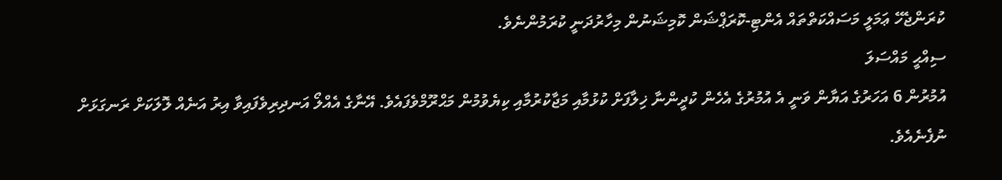ކުރަންޖެހޭ ޢަމަލީ މަސައްކަތްތައް އެންޓި-ކޮރަޕްޝަން ކޮމިޝަނުން މިހާރުދަނީ ކުރަމުންނެވެ.
ސިއްޙީ މައްސަލަ
އުމުރުން 6 އަހަރުގެ އަޔާން ވަނީ އެ އުމުރުގެ އެހެން ކުދީންނާ ޚިލާފަށް ކުޅުމާއި މަޖާކުރުމާއި ކިޔެވުމުން މަޙްރޫމްވެފައެވެ. އޭނާގެ އެއްލޯ އަނދިރިވެފައިވާ އިރު އަނެއް ލޮލަކަށް ރަނގަޅަށް ނުފެނެއެވެ.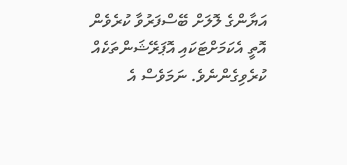އަޔާންގެ ލޮލަށް ބޭސްފަރުވާ ކުރެވެން އޮތީ އެކަމަށްޓަކައި އޮޕަރޭޝަންތަކެއް ކުރެވިގެންނެވެ. ނަމަވެސް އެ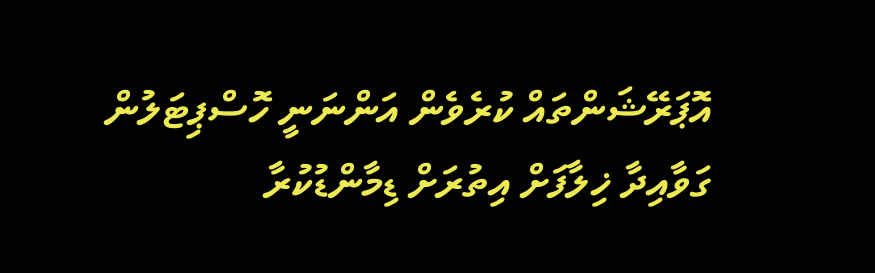އޮޕަރޭޝަންތައް ކުރެވެން އަންނަނީ ހޮސްޕިޓަލުން ގަވާއިދާ ޚިލާފަށް އިތުރަށް ޑިމާންޑުކުރާ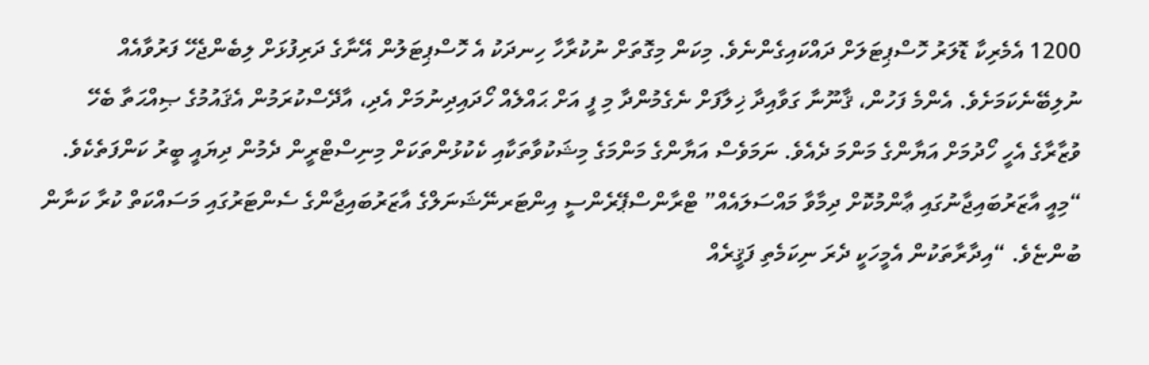1200 އެމެރިކާ ޑޮލަރު ހޮސްޕިޓަލަށް ދައްކައިގެންނެވެ. މިކަން މިގޮތަށް ނުކުރާހާ ހިނދަކު އެ ހޮސްޕިޓަލުން އޭނާގެ ދަރިފުޅަށް ލިބެންޖެހޭ ފަރުވާއެއް ނުލިބޭނެކަމަށެވެ. އެންމެ ފަހުން، ޤާނޫނާ ގަވާއިދާ ޚިލާފަށް ނެގެމުންދާ މި ފީ އަށް ޙައްލެއް ހޯދައިދިނުމަށް އެދި، އާދޭސްކުރަމުން އެޤައުމުގެ ޞިއްޙަތާ ބެހޭ ވުޒާރާގެ އެހީ ހޯދުމަށް އަޔާންގެ މަންމަ ދެއެވެ. ނަމަވެސް އަޔާންގެ މަންމަގެ މިޝަކުވާތަކާއި ކެކުޅުންތަކަށް މިނިސްޓްރީން ދެމުން ދިޔައީ ބީރު ކަންފަތެކެވެ.
“މިއީ އާޒަރުބައިޖާނުގައި ޢާންމުކޮށް ދިމާވާ މައްސަލައެއް” ޓްރާންސްޕޭރެންސީ އިންޓަރނޭޝަނަލްގެ އާޒަރުބައިޖާންގެ ސެންޓަރުގައި މަސައްކަތް ކުރާ ކަނާން ބުންޏެވެ. “އިދާރާތަކުން އެމީހަކީ ދެރަ ނިކަމެތި ފަޤީރެއް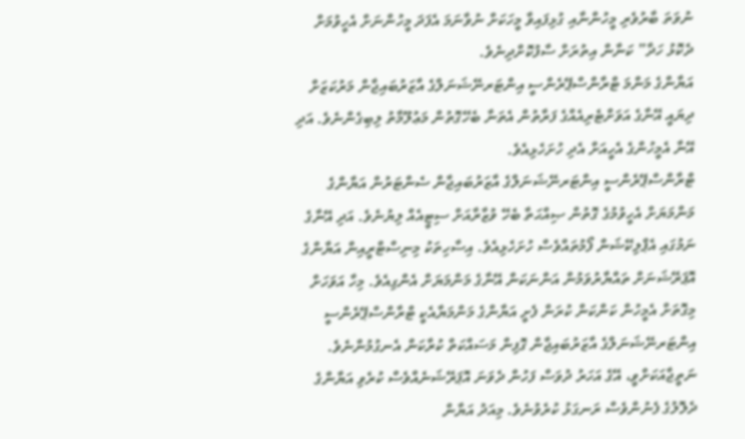ނުވަތަ ބާރުވެރި މީހުންނާއި ގުޅިފައިވާ މީހަކަށް ނުވާނަމަ އެފަދަ މީހުންނަށް އެހީވުމަށް ދެކޮޅު ހަދާ” ކަނާން އިތުރަށް ސާފުކޮށްދިނެވެ.
އަޔާންގެ މަންމަ ޓްރާންސްޕޭރެންސީ އިންޓަރނޭޝަނަލްގެ އާޒަރުބައިޖާން މަރުކަޒަށް ދިޔައީ އޭނާގެ އަވަށްޓެރިއެއްގެ ފަރާތުން އެތަނާ ބެހޭގޮތުން މަޢުލޫމާތު ލިބިގެންނެވެ. އަދި އޭނާ އެމީހުންގެ އެހީއަށް އެދި ހުށަހެޅިއެވެ.
ޓްރާންސްޕޭރެންސީ އިންޓަރނޭޝަނަލްގެ އާޒަރުބައިޖާން ސެންޓަރުން އަޔާންގެ މަންމަޔަށް އެހީވުމުގެ ގޮތުން ޞިއްޙަތާ ބެހޭ ވުޒާރާއަށް ސިޓީއެއް ލިޔުނެވެ. އަދި އޭނާގެ ނަމުގައި އެޕްލިކޭޝަން ފޯމުތައްވެސް ހުށަހެޅިއެވެ. އިސާހިތަކު މިނިސްޓްރީއިން އަޔާންގެ އޮޕަރޭޝަނަށް ތައްޔާރުވަމުން އަންނަކަން އޭނާގެ މަންމަޔަށް އެންގިއެވެ. މިހާ އަވަހަށް މިގޮތަށް އެމީހުން ކަންކަން ކުރަން ފެށީ އަޔާންގެ މަންމަޔާއެކީ ޓްރާންސްޕޭރެންސީ އިންޓަރނޭޝަނަލްގެ އާޒަރުބައިޖާން ގޮފިން މަސައްކަތް ކުރާކަން އެނގުމުންނެވެ. ނަތީޖާއަކަށްވީ، އޭގެ އަހަރު ދުވަސް ފަހުން ދެވަނަ އޮޕަރޭޝަނެއްވެސް ކުރެވި އަޔާންގެ ދެލޮލުގެ ފެނުންވެސް ރަނގަޅު ކުރެވުނެވެ. މިއަދު އަޔާން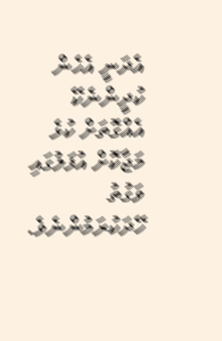އެދަނީ އެހެން ކުދީންނެކޭ އެއްގޮތަށް ކުޅެ މަޖާކޮށް އުފަލުގައި ވަގުތު ހޭދަކުރަމުންނެވެ.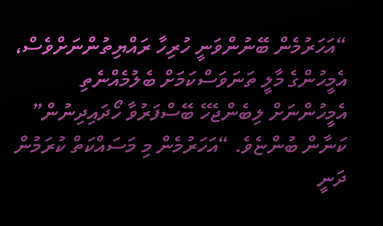“އަހަރުމެން ބޭނުންވަނީ ހުރިހާ ރައްޔިތުންނަށްވެސް، އެމީހުންގެ މާލީ ތަނަވަސްކަމަށް ބެލުމެއްނެތި އެމީހުންނަށް ލިބެންޖެހޭ ބޭސްފަރުވާ ހޯދައިދިނުން” ކަނާން ބުންޏެވެ. “އަހަރުމެން މި މަސައްކަތް ކުރަމުން ދަނީ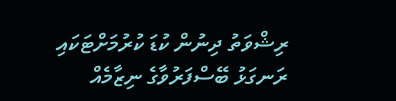ރިޝްވަތު ދިނުން ކުޑަ ކުރުމަށްޓަކައި ރަނގަޅު ބޭސްފަރުވާގެ ނިޒާމެއް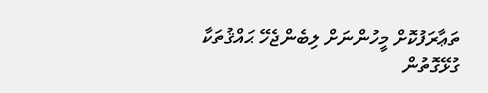ތަޢާރަފުކޮށް މީހުންނަށް ލިބެންޖެހޭ ޙައްޤުތަކާ ގުޅޭގޮތުން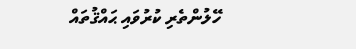ހޭލުންތެރި ކުރުވައި ޙައްޤުތައް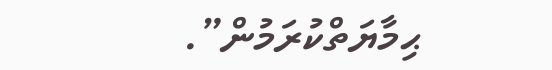ޙިމާޔަތްކުރަމުން”.